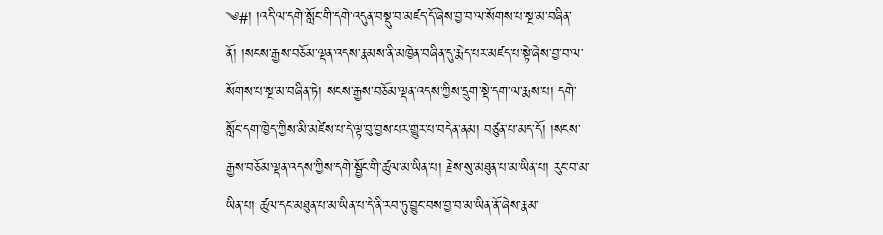༄#། །འདི་ལ་དགེ་སློང་གི་དགེ་འདུན་བསྡུ་བ་མཛད་དོ་ཞེས་བྱ་བ་ལ་སོགས་པ་སྔ་མ་བཞིན་ནོ། །སངས་རྒྱས་བཅོམ་ལྡན་འདས་རྣམས་ནི་མཁྱེན་བཞིན་དུ་རྨེད་པར་མཛད་པ་སྟེ་ཞེས་བྱ་བ་ལ་སོགས་པ་སྔ་མ་བཞིན་ཏེ། སངས་རྒྱས་བཅོམ་ལྡན་འདས་ཀྱིས་དྲུག་སྡེ་དག་ལ་རྨས་པ། དགེ་སློང་དག་ཁྱེད་ཀྱིས་མི་མཛེས་པ་དེ་ལྟ་བུ་བྱས་པར་གྱུར་པ་བདེན་ནམ། བཙུན་པ་མད་དོ། །སངས་རྒྱས་བཅོམ་ལྡན་འདས་ཀྱིས་དགེ་སྦྱོང་གི་ཚུལ་མ་ཡིན་པ། རྗེས་སུ་མཐུན་པ་མ་ཡིན་པ། རུང་བ་མ་ཡིན་པ། ཚུལ་དང་མཐུན་པ་མ་ཡིན་པ་དེ་ནི་རབ་ཏུ་བྱུང་བས་བྱ་བ་མ་ཡིན་ནོ་ཞེས་རྣམ་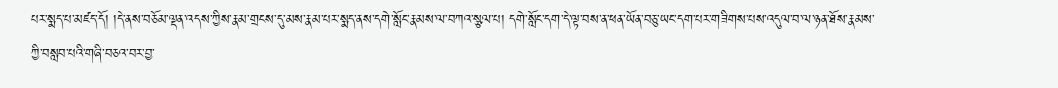པར་སྨད་པ་མཛད་དོ། །དེ་ནས་བཅོམ་ལྡན་འདས་ཀྱིས་རྣམ་གྲངས་དུ་མས་རྣམ་པར་སྨད་ནས་དགེ་སློང་རྣམས་ལ་བཀའ་སྩལ་པ། དགེ་སློང་དག་དེ་ལྟ་བས་ན་ཕན་ཡོན་བཅུ་ཡང་དག་པར་གཟིགས་པས་འདུལ་བ་ལ་ཉན་ཐོས་རྣམས་ཀྱི་བསླབ་པའི་གཞི་བཅའ་བར་བྱ་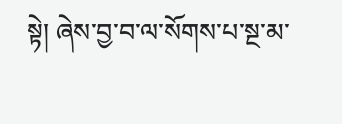སྟེ། ཞེས་བྱ་བ་ལ་སོགས་པ་སྔ་མ་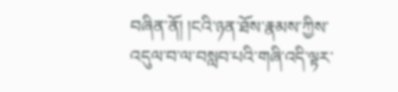བཞིན་ནོ། །ངའི་ཉན་ཐོས་རྣམས་ཀྱིས་འདུལ་བ་ལ་བསླབ་པའི་གཞི་འདི་ལྟར་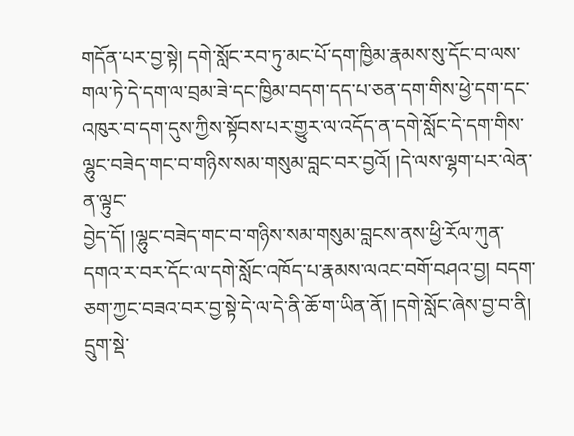གདོན་པར་བྱ་སྟེ། དགེ་སློང་རབ་ཏུ་མང་པོ་དག་ཁྱིམ་རྣམས་སུ་དོང་བ་ལས་གལ་ཏེ་དེ་དག་ལ་བྲམ་ཟེ་དང་ཁྱིམ་བདག་དད་པ་ཅན་དག་གིས་ཕྱེ་དག་དང་འཁུར་བ་དག་དུས་ཀྱིས་སྟོབས་པར་གྱུར་ལ་འདོད་ན་དགེ་སློང་དེ་དག་གིས་ལྷུང་བཟེད་གང་བ་གཉིས་སམ་གསུམ་བླང་བར་བྱའོ། །དེ་ལས་ལྷག་པར་ལེན་ན་ལྟུང་
བྱེད་དོ། །ལྷུང་བཟེད་གང་བ་གཉིས་སམ་གསུམ་བླངས་ནས་ཕྱི་རོལ་ཀུན་དགའ་ར་བར་དོང་ལ་དགེ་སློང་འཁོད་པ་རྣམས་ལའང་བགོ་བཤའ་བྱ། བདག་ཅག་ཀྱང་བཟའ་བར་བྱ་སྟེ་དེ་ལ་དེ་ནི་ཆོ་ག་ཡིན་ནོ། །དགེ་སློང་ཞེས་བྱ་བ་ནི། དྲུག་སྡེ་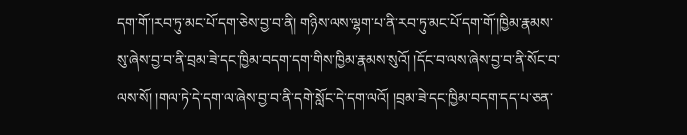དག་གོ་།རབ་ཏུ་མང་པོ་དག་ཅེས་བྱ་བ་ནི། གཉིས་ལས་ལྷག་པ་ནི་རབ་ཏུ་མང་པོ་དག་གོ་།ཁྱིམ་རྣམས་སུ་ཞེས་བྱ་བ་ནི་བྲམ་ཟེ་དང་ཁྱིམ་བདག་དག་གིས་ཁྱིམ་རྣམས་སུའོ། །དོང་བ་ལས་ཞེས་བྱ་བ་ནི་སོང་བ་ལས་སོ། །གལ་ཏེ་དེ་དག་ལ་ཞེས་བྱ་བ་ནི་དགེ་སློང་དེ་དག་ལའོ། །བྲམ་ཟེ་དང་ཁྱིམ་བདག་དད་པ་ཅན་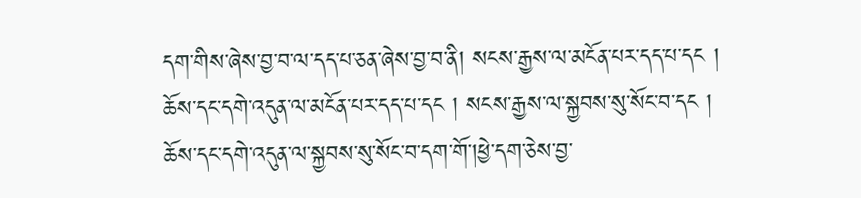དག་གིས་ཞེས་བྱ་བ་ལ་དད་པ་ཅན་ཞེས་བྱ་བ་ནི། སངས་རྒྱས་ལ་མངོན་པར་དད་པ་དང ། ཆོས་དང་དགེ་འདུན་ལ་མངོན་པར་དད་པ་དང ། སངས་རྒྱས་ལ་སྐྱབས་སུ་སོང་བ་དང ། ཆོས་དང་དགེ་འདུན་ལ་སྐྱབས་སུ་སོང་བ་དག་གོ་།ཕྱེ་དག་ཅེས་བྱ་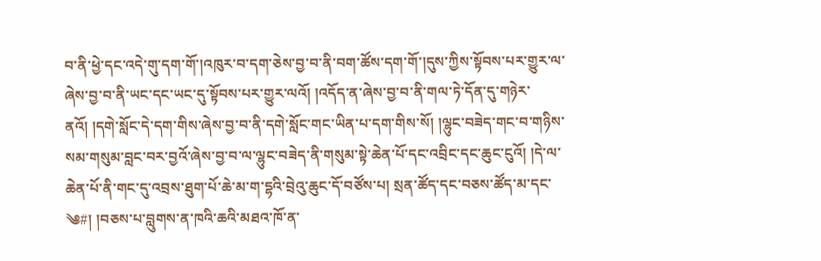བ་ནི་ཕྱེ་དང་འདེ་གུ་དག་གོ་།འཁུར་བ་དག་ཅེས་བྱ་བ་ནི་བག་ཚོས་དག་གོ་།དུས་ཀྱིས་སྟོབས་པར་གྱུར་ལ་ཞེས་བྱ་བ་ནི་ཡང་དང་ཡང་དུ་སྟོབས་པར་གྱུར་ལའོ། །འདོད་ན་ཞེས་བྱ་བ་ནི་གལ་ཏེ་དོན་དུ་གཉེར་ནའོ། །དགེ་སློང་དེ་དག་གིས་ཞེས་བྱ་བ་ནི་དགེ་སློང་གང་ཡིན་པ་དག་གིས་སོ། །ལྷུང་བཟེད་གང་བ་གཉིས་སམ་གསུམ་བླང་བར་བྱའོ་ཞེས་བྱ་བ་ལ་ལྷུང་བཟེད་ནི་གསུམ་སྟེ་ཆེན་པོ་དང་འབྲིང་དང་ཆུང་ངུའོ། །དེ་ལ་ཆེན་པོ་ནི་གང་དུ་འབྲས་ཐུག་པོ་ཆེ་མ་ག་དྷའི་བྲེའུ་ཆུང་དོ་བཙོས་པ། སྲན་ཚོད་དང་བཅས་ཚོད་མ་དང་
༄#། །བཅས་པ་བླུགས་ན་ཁའི་ཆའི་མཐའ་ཁོ་ན་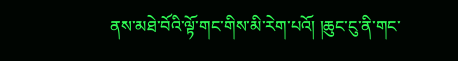ནས་མཐེ་བོའི་ལྟོ་གང་གིས་མི་རེག་པའོ། །ཆུང་ངུ་ནི་གང་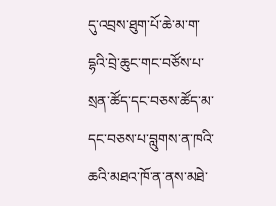དུ་འབྲས་ཐུག་པོ་ཆེ་མ་ག་དྷའི་བྲེ་ཆུང་གང་བཙོས་པ་སྲན་ཚོད་དང་བཅས་ཚོད་མ་དང་བཅས་པ་བླུགས་ན་ཁའི་ཆའི་མཐའ་ཁོ་ན་ནས་མཐེ་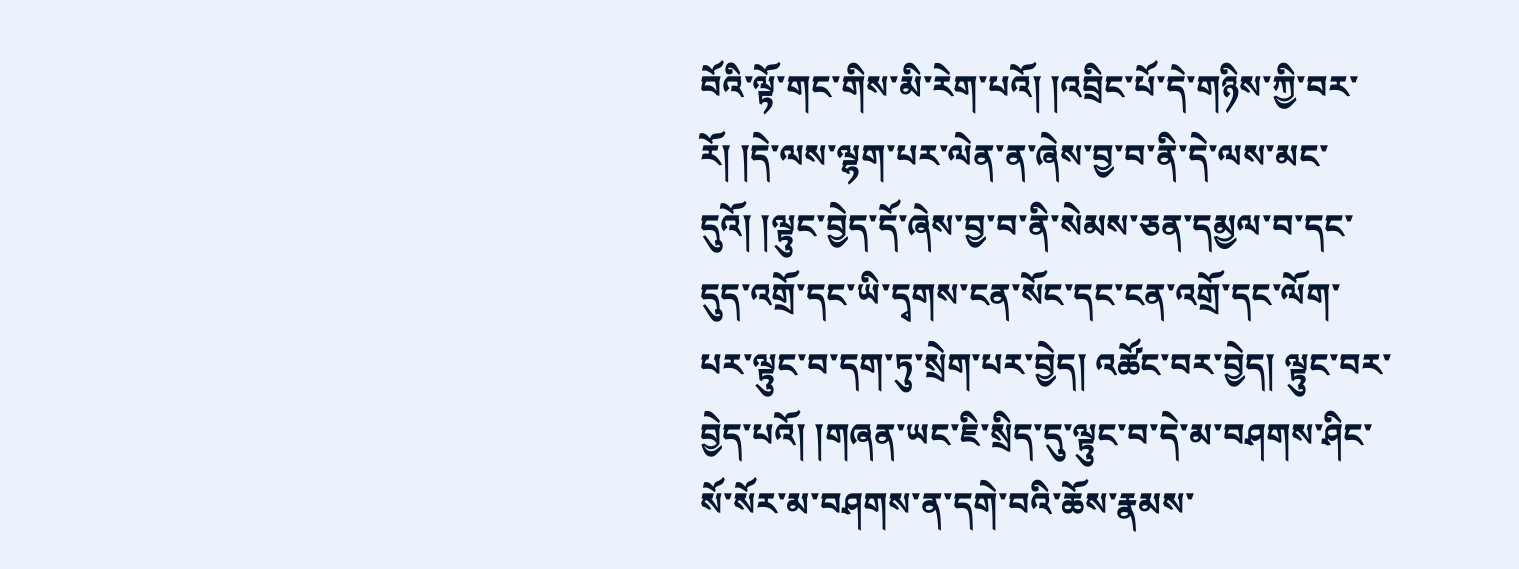བོའི་ལྟོ་གང་གིས་མི་རེག་པའོ། །འབྲིང་པོ་དེ་གཉིས་ཀྱི་བར་རོ། །དེ་ལས་ལྷག་པར་ལེན་ན་ཞེས་བྱ་བ་ནི་དེ་ལས་མང་དུའོ། །ལྟུང་བྱེད་དོ་ཞེས་བྱ་བ་ནི་སེམས་ཅན་དམྱལ་བ་དང་དུད་འགྲོ་དང་ཡི་དྭགས་ངན་སོང་དང་ངན་འགྲོ་དང་ལོག་པར་ལྟུང་བ་དག་ཏུ་སྲེག་པར་བྱེད། འཚོང་བར་བྱེད། ལྟུང་བར་བྱེད་པའོ། །གཞན་ཡང་ཇི་སྲིད་དུ་ལྟུང་བ་དེ་མ་བཤགས་ཤིང་སོ་སོར་མ་བཤགས་ན་དགེ་བའི་ཆོས་རྣམས་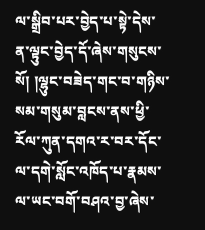ལ་སྒྲིབ་པར་བྱེད་པ་སྟེ་དེས་ན་ལྟུང་བྱེད་དོ་ཞེས་གསུངས་སོ། །ལྷུང་བཟེད་གང་བ་གཉིས་སམ་གསུམ་བླངས་ནས་ཕྱི་རོལ་ཀུན་དགའ་ར་བར་དོང་ལ་དགེ་སློང་འཁོད་པ་རྣམས་ལ་ཡང་བགོ་བཤའ་བྱ་ཞེས་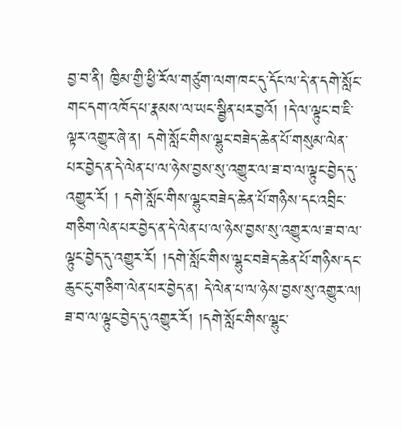བྱ་བ་ནི། ཁྱིམ་གྱི་ཕྱི་རོལ་གཙུག་ལག་ཁང་དུ་དོང་ལ་དེ་ན་དགེ་སློང་གང་དག་འཁོད་པ་རྣམས་ལ་ཡང་སྦྱིན་པར་བྱའོ། །དེ་ལ་ལྟུང་བ་ཇི་ལྟར་འགྱུར་ཞེ་ན། དགེ་སློང་གིས་ལྷུང་བཟེད་ཆེན་པོ་གསུམ་ལེན་པར་བྱེད་ན་དེ་ལེན་པ་ལ་ཉེས་བྱས་སུ་འགྱུར་ལ་ཟ་བ་ལ་ལྟུང་བྱེད་དུ་འགྱུར་རོ། ། དགེ་སློང་གིས་ལྷུང་བཟེད་ཆེན་པོ་གཉིས་དང་འབྲིང་གཅིག་ལེན་པར་བྱེད་ན་དེ་ལེན་པ་ལ་ཉེས་བྱས་སུ་འགྱུར་ལ་ཟ་བ་ལ་ལྟུང་བྱེད་དུ་འགྱུར་རོ། །དགེ་སློང་གིས་ལྷུང་བཟེད་ཆེན་པོ་གཉིས་དང་
ཆུང་ངུ་གཅིག་ལེན་པར་བྱེད་ན། དེ་ལེན་པ་ལ་ཉེས་བྱས་སུ་འགྱུར་ལ། ཟ་བ་ལ་ལྟུང་བྱེད་དུ་འགྱུར་རོ། །དགེ་སློང་གིས་ལྷུང་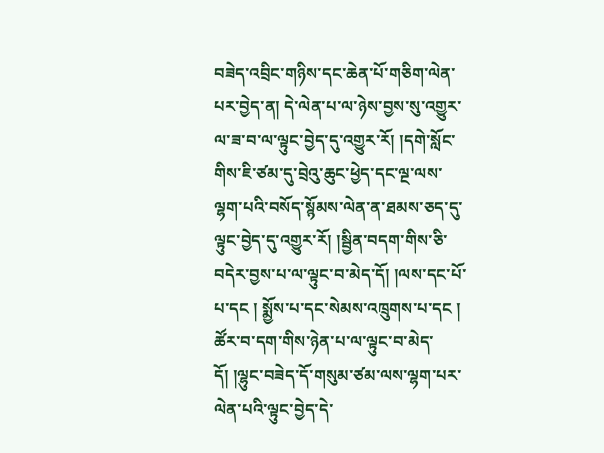བཟེད་འབྲིང་གཉིས་དང་ཆེན་པོ་གཅིག་ལེན་པར་བྱེད་ན། དེ་ལེན་པ་ལ་ཉེས་བྱས་སུ་འགྱུར་ལ་ཟ་བ་ལ་ལྟུང་བྱེད་དུ་འགྱུར་རོ། །དགེ་སློང་གིས་ཇི་ཙམ་དུ་བྲེའུ་ཆུང་ཕྱེད་དང་ལྔ་ལས་ལྷག་པའི་བསོད་སྙོམས་ལེན་ན་ཐམས་ཅད་དུ་ལྟུང་བྱེད་དུ་འགྱུར་རོ། །སྦྱིན་བདག་གིས་ཅི་བདེར་བྱས་པ་ལ་ལྟུང་བ་མེད་དོ། །ལས་དང་པོ་པ་དང ། སྨྱོས་པ་དང་སེམས་འཁྲུགས་པ་དང ། ཚོར་བ་དག་གིས་ཉེན་པ་ལ་ལྟུང་བ་མེད་དོ། །ལྷུང་བཟེད་དོ་གསུམ་ཙམ་ལས་ལྷག་པར་ལེན་པའི་ལྟུང་བྱེད་དེ་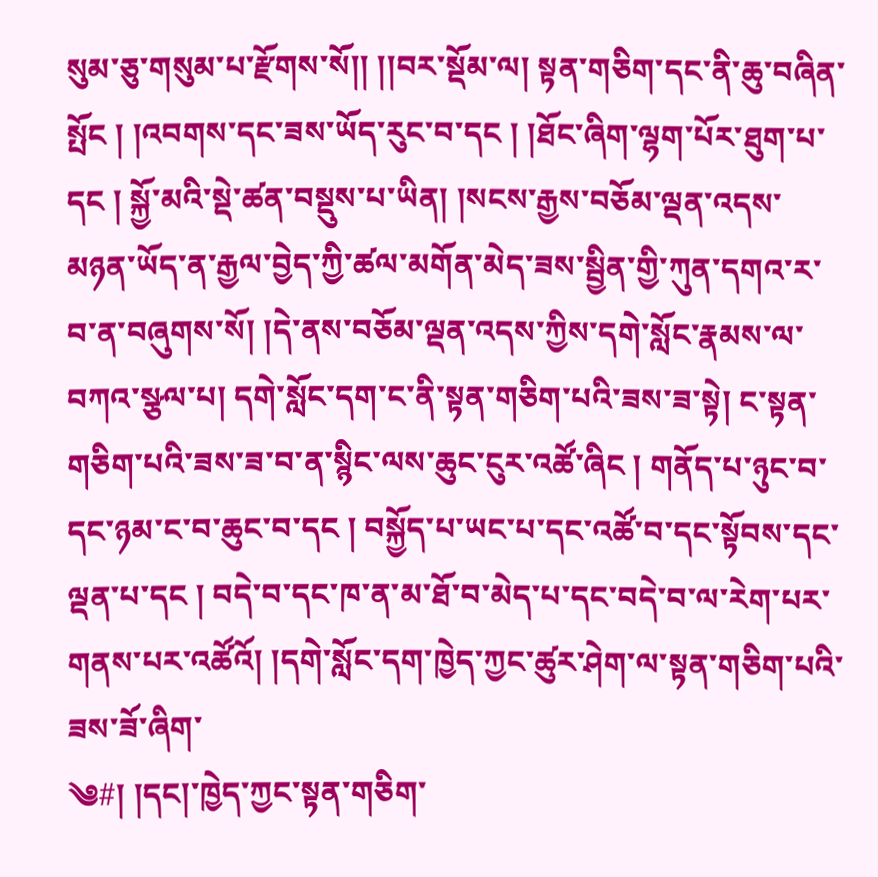སུམ་ཅུ་གསུམ་པ་རྫོགས་སོ།། །།བར་སྡོམ་ལ། སྟན་གཅིག་དང་ནི་ཆུ་བཞིན་སྤོང ། །འབགས་དང་ཟས་ཡོད་རུང་བ་དང ། །ཐོང་ཞིག་ལྷག་པོར་ཐུག་པ་དང ། སྐྱོ་མའི་སྡེ་ཚན་བསྡུས་པ་ཡིན། །སངས་རྒྱས་བཅོམ་ལྡན་འདས་མཉན་ཡོད་ན་རྒྱལ་བྱེད་ཀྱི་ཚལ་མགོན་མེད་ཟས་སྦྱིན་གྱི་ཀུན་དགའ་ར་བ་ན་བཞུགས་སོ། །དེ་ནས་བཅོམ་ལྡན་འདས་ཀྱིས་དགེ་སློང་རྣམས་ལ་བཀའ་སྩལ་པ། དགེ་སློང་དག་ང་ནི་སྟན་གཅིག་པའི་ཟས་ཟ་སྟེ། ང་སྟན་གཅིག་པའི་ཟས་ཟ་བ་ན་སྙིང་ལས་ཆུང་ངུར་འཚོ་ཞིང ། གནོད་པ་ཉུང་བ་དང་ཉམ་ང་བ་ཆུང་བ་དང ། བསྐྱོད་པ་ཡང་པ་དང་འཚོ་བ་དང་སྟོབས་དང་ལྡན་པ་དང ། བདེ་བ་དང་ཁ་ན་མ་ཐོ་བ་མེད་པ་དང་བདེ་བ་ལ་རེག་པར་གནས་པར་འཚོའོ། །དགེ་སློང་དག་ཁྱེད་ཀྱང་ཚུར་ཤེག་ལ་སྟན་གཅིག་པའི་ཟས་ཟོ་ཞིག་
༄#། །དང།་ཁྱེད་ཀྱང་སྟན་གཅིག་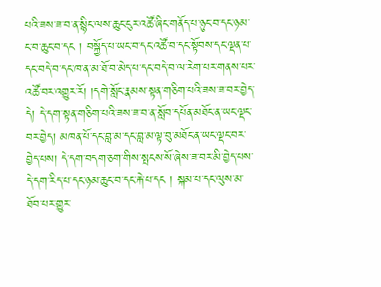པའི་ཟས་ཟ་བ་ན་སྙིང་ལས་ཆུང་ངུར་འཚོ་ཞིང་གནོད་པ་ཉུང་བ་དང་ཉམ་ང་བ་ཆུང་བ་དང ། བསྐྱོད་པ་ཡང་བ་དང་འཚོ་བ་དང་སྟོབས་དང་ལྡན་པ་དང་བདེ་བ་དང་ཁ་ན་མ་ཐོ་བ་མེད་པ་དང་བདེ་བ་ལ་རེག་པར་གནས་པར་འཚོ་བར་འགྱུར་རོ། །དགེ་སློང་རྣམས་སྟན་གཅིག་པའི་ཟས་ཟ་བར་བྱེད་དེ། དེ་དག་སྟན་གཅིག་པའི་ཟས་ཟ་བ་ན་སློབ་དཔོན་མཐོང་ན་ཡང་ལྡང་བར་བྱེད། མཁན་པོ་དང་བླ་མ་དང་བླ་མ་ལྟ་བུ་མཐོང་ན་ཡང་ལྡང་བར་བྱེད་པས། དེ་དག་བདག་ཅག་གིས་སྤངས་སོ་ཞེས་ཟ་བར་མི་བྱེད་པས་དེ་དག་རིད་པ་དང་ཉམ་ཆུང་བ་དང་རྐེ་པ་དང ། སྐམ་པ་དང་ལུས་མ་ཐོབ་པར་གྱུར་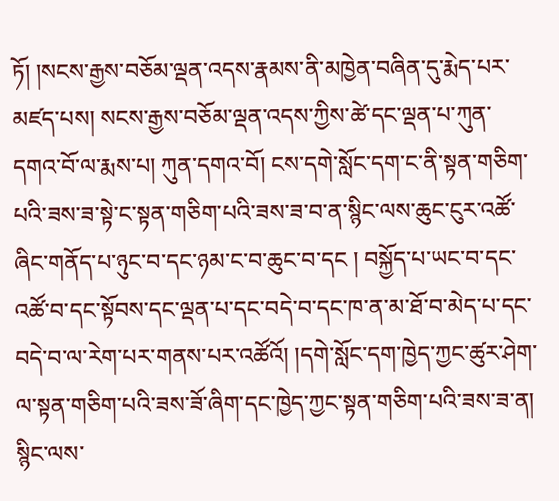ཏོ། །སངས་རྒྱས་བཅོམ་ལྡན་འདས་རྣམས་ནི་མཁྱེན་བཞིན་དུ་རྨེད་པར་མཛད་པས། སངས་རྒྱས་བཅོམ་ལྡན་འདས་ཀྱིས་ཚེ་དང་ལྡན་པ་ཀུན་དགའ་བོ་ལ་རྨས་པ། ཀུན་དགའ་བོ། ངས་དགེ་སློང་དག་ང་ནི་སྟན་གཅིག་པའི་ཟས་ཟ་སྟེ་ང་སྟན་གཅིག་པའི་ཟས་ཟ་བ་ན་སྙིང་ལས་ཆུང་ངུར་འཚོ་ཞིང་གནོད་པ་ཉུང་བ་དང་ཉམ་ང་བ་ཆུང་བ་དང ། བསྐྱོད་པ་ཡང་བ་དང་འཚོ་བ་དང་སྟོབས་དང་ལྡན་པ་དང་བདེ་བ་དང་ཁ་ན་མ་ཐོ་བ་མེད་པ་དང་བདེ་བ་ལ་རེག་པར་གནས་པར་འཚོའོ། །དགེ་སློང་དག་ཁྱེད་ཀྱང་ཚུར་ཤེག་ལ་སྟན་གཅིག་པའི་ཟས་ཟོ་ཞིག་དང་ཁྱེད་ཀྱང་སྟན་གཅིག་པའི་ཟས་ཟ་ན། སྙིང་ལས་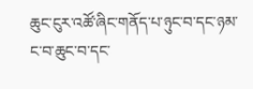ཆུང་ངུར་འཚོ་ཞིང་གནོད་པ་ཉུང་བ་དང་ཉམ་ང་བ་ཆུང་བ་དང་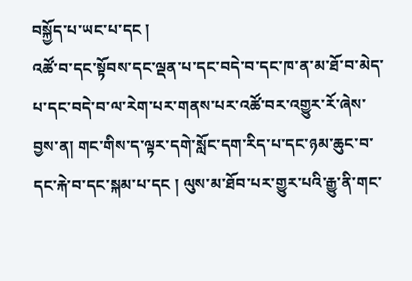བསྐྱོད་པ་ཡང་པ་དང །
འཚོ་བ་དང་སྟོབས་དང་ལྡན་པ་དང་བདེ་བ་དང་ཁ་ན་མ་ཐོ་བ་མེད་པ་དང་བདེ་བ་ལ་རེག་པར་གནས་པར་འཚོ་བར་འགྱུར་རོ་ཞེས་བྱས་ན། གང་གིས་ད་ལྟར་དགེ་སློང་དག་རིད་པ་དང་ཉམ་ཆུང་བ་དང་རྐེ་བ་དང་སྐམ་པ་དང ། ལུས་མ་ཐོབ་པར་གྱུར་པའི་རྒྱུ་ནི་གང་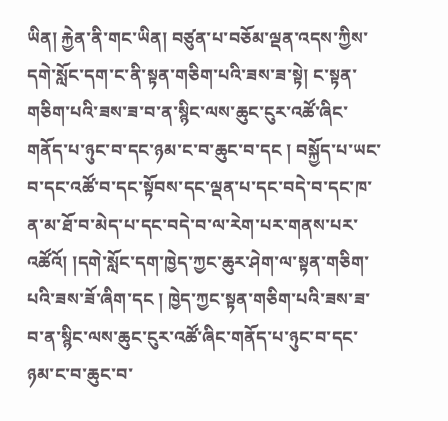ཡིན། རྐྱེན་ནི་གང་ཡིན། བཙུན་པ་བཅོམ་ལྡན་འདས་ཀྱིས་དགེ་སློང་དག་ང་ནི་སྟན་གཅིག་པའི་ཟས་ཟ་སྟེ། ང་སྟན་གཅིག་པའི་ཟས་ཟ་བ་ན་སྙིང་ལས་ཆུང་ངུར་འཚོ་ཞིང་གནོད་པ་ཉུང་བ་དང་ཉམ་ང་བ་ཆུང་བ་དང ། བསྐྱོད་པ་ཡང་བ་དང་འཚོ་བ་དང་སྟོབས་དང་ལྡན་པ་དང་བདེ་བ་དང་ཁ་ན་མ་ཐོ་བ་མེད་པ་དང་བདེ་བ་ལ་རེག་པར་གནས་པར་འཚོའོ། །དགེ་སློང་དག་ཁྱེད་ཀྱང་ཆུར་ཤེག་ལ་སྟན་གཅིག་པའི་ཟས་ཟོ་ཞིག་དང ། ཁྱེད་ཀྱང་སྟན་གཅིག་པའི་ཟས་ཟ་བ་ན་སྙིང་ལས་ཆུང་ངུར་འཚོ་ཞིང་གནོད་པ་ཉུང་བ་དང་ཉམ་ང་བ་ཆུང་བ་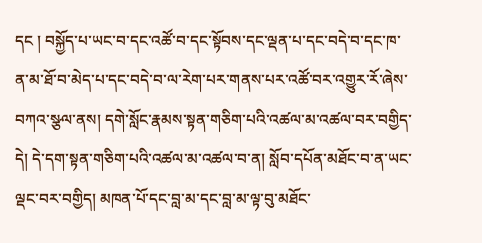དང ། བསྐྱོད་པ་ཡང་བ་དང་འཚོ་བ་དང་སྟོབས་དང་ལྡན་པ་དང་བདེ་བ་དང་ཁ་ན་མ་ཐོ་བ་མེད་པ་དང་བདེ་བ་ལ་རེག་པར་གནས་པར་འཚོ་བར་འགྱུར་རོ་ཞེས་བཀའ་སྩལ་ནས། དགེ་སློང་རྣམས་སྟན་གཅིག་པའི་འཚལ་མ་འཚལ་བར་བགྱིད་དེ། དེ་དག་སྟན་གཅིག་པའི་འཚལ་མ་འཚལ་བ་ན། སློབ་དཔོན་མཐོང་བ་ན་ཡང་ལྡང་བར་བགྱིད། མཁན་པོ་དང་བླ་མ་དང་བླ་མ་ལྟ་བུ་མཐོང་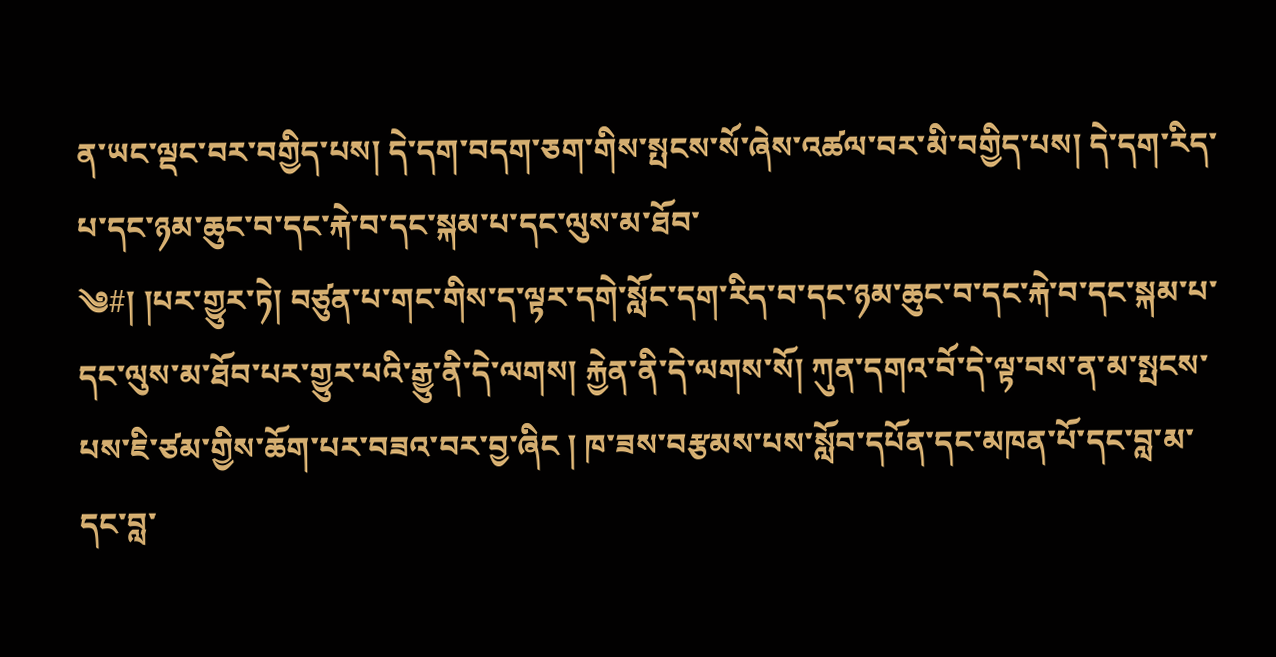ན་ཡང་ལྡང་བར་བགྱིད་པས། དེ་དག་བདག་ཅག་གིས་སྤངས་སོ་ཞེས་འཚལ་བར་མི་བགྱིད་པས། དེ་དག་རིད་པ་དང་ཉམ་ཆུང་བ་དང་རྐེ་བ་དང་སྐམ་པ་དང་ལུས་མ་ཐོབ་
༄#། །པར་གྱུར་ཏེ། བཙུན་པ་གང་གིས་ད་ལྟར་དགེ་སློང་དག་རིད་བ་དང་ཉམ་ཆུང་བ་དང་རྐེ་བ་དང་སྐམ་པ་དང་ལུས་མ་ཐོབ་པར་གྱུར་པའི་རྒྱུ་ནི་དེ་ལགས། རྐྱེན་ནི་དེ་ལགས་སོ། ཀུན་དགའ་བོ་དེ་ལྟ་བས་ན་མ་སྤངས་པས་ཇི་ཙམ་གྱིས་ཆོག་པར་བཟའ་བར་བྱ་ཞིང ། ཁ་ཟས་བརྩམས་པས་སློབ་དཔོན་དང་མཁན་པོ་དང་བླ་མ་དང་བླ་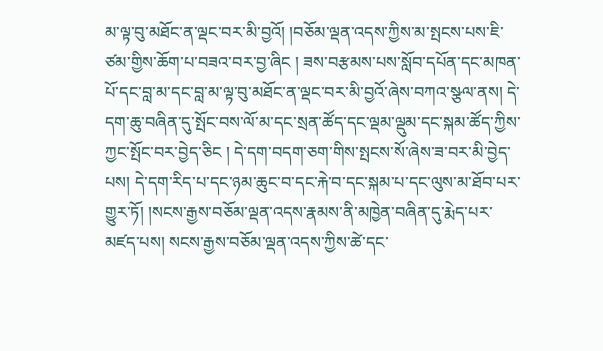མ་ལྟ་བུ་མཐོང་ན་ལྡང་བར་མི་བྱའོ། །བཅོམ་ལྡན་འདས་ཀྱིས་མ་སྤངས་པས་ཇི་ཙམ་གྱིས་ཆོག་པ་བཟའ་བར་བྱ་ཞིང ། ཟས་བརྩམས་པས་སློབ་དཔོན་དང་མཁན་པོ་དང་བླ་མ་དང་བླ་མ་ལྟ་བུ་མཐོང་ན་ལྡང་བར་མི་བྱའོ་ཞེས་བཀའ་སྩལ་ནས། དེ་དག་ཆུ་བཞིན་དུ་སྤོང་བས་ལོ་མ་དང་སྲན་ཚོད་དང་ལྡམ་ལྡུམ་དང་སྐམ་ཚོད་ཀྱིས་ཀྱང་སྤོང་བར་བྱེད་ཅིང ། དེ་དག་བདག་ཅག་གིས་སྤངས་སོ་ཞེས་ཟ་བར་མི་བྱེད་པས། དེ་དག་རིད་པ་དང་ཉམ་ཆུང་བ་དང་རྐེ་བ་དང་སྐམ་པ་དང་ལུས་མ་ཐོབ་པར་གྱུར་ཏོ། །སངས་རྒྱས་བཅོམ་ལྡན་འདས་རྣམས་ནི་མཁྱེན་བཞིན་དུ་རྨེད་པར་མཛད་པས། སངས་རྒྱས་བཅོམ་ལྡན་འདས་ཀྱིས་ཚེ་དང་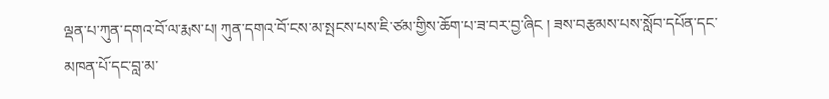ལྡན་པ་ཀུན་དགའ་བོ་ལ་རྨས་པ། ཀུན་དགའ་བོ་ངས་མ་སྤངས་པས་ཇི་ཙམ་གྱིས་ཆོག་པ་ཟ་བར་བྱ་ཞིང ། ཟས་བརྩམས་པས་སློབ་དཔོན་དང་མཁན་པོ་དང་བླ་མ་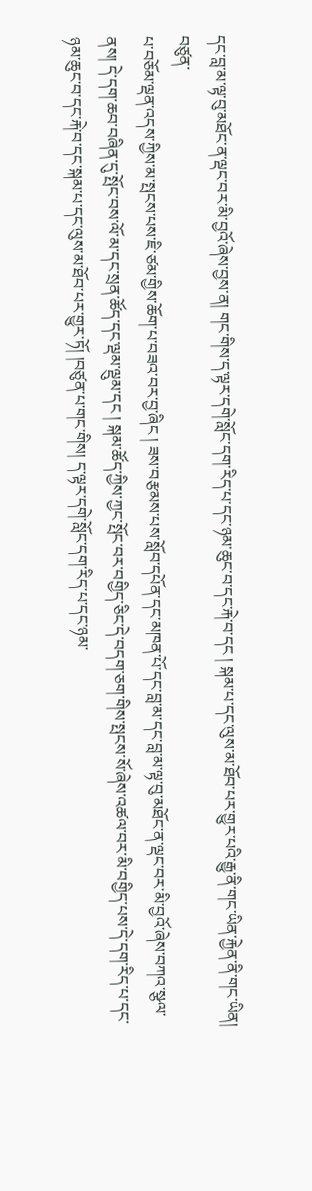དང་བླ་མ་ལྟ་བུ་མཐོང་ན་ལྡང་བར་མི་བྱའོ་ཞེས་བྱས་ན། གང་གིས་ད་ལྟར་དགེ་སློང་དག་རིད་པ་དང་ཉམ་ཆུང་བ་དང་རྐེ་བ་དང ། སྐམ་པ་དང་ལུས་མ་ཐོབ་པར་གྱུར་པའི་རྒྱུ་ནི་གང་ཡིན་རྐྱེན་ནི་གང་ཡིན། བཙུན་
པ་བཅོམ་ལྡན་འདས་ཀྱིས་མ་སྤངས་པས་ཇི་ཙམ་གྱིས་ཆོག་པ་བཟའ་བར་བྱ་ཞིང ། ཟས་བརྩམས་པས་སློབ་དཔོན་དང་མཁན་པོ་དང་བླ་མ་དང་བླ་མ་ལྟ་བུ་མཐོང་ན་ལྡང་བར་མི་བྱའོ་ཞེས་བཀའ་སྩལ་ནས། དེ་དག་ཆབ་བཞིན་དུ་སྤོང་བས་ལོ་མ་དང་སྲན་ཚོད་དང་ལྡམ་ལྡུམ་དང ། སྐམ་ཚོད་ཀྱིས་ཀྱང་སྤོང་བར་བགྱིད་ཅིང་དེ་བདག་ཅག་གིས་སྤངས་སོ་ཞེས་འཚལ་བར་མི་བགྱིད་པས་དེ་དག་རིད་པ་དང་ཉམ་ཆུང་བ་དང་རྐེ་བ་དང་སྐམ་པ་དང་ལུས་མ་ཐོབ་པར་གྱུར་ཏོ། །བཙུན་པ་གང་གིས། ད་ལྟར་དགེ་སློང་དག་རིད་པ་དང་ཉམ་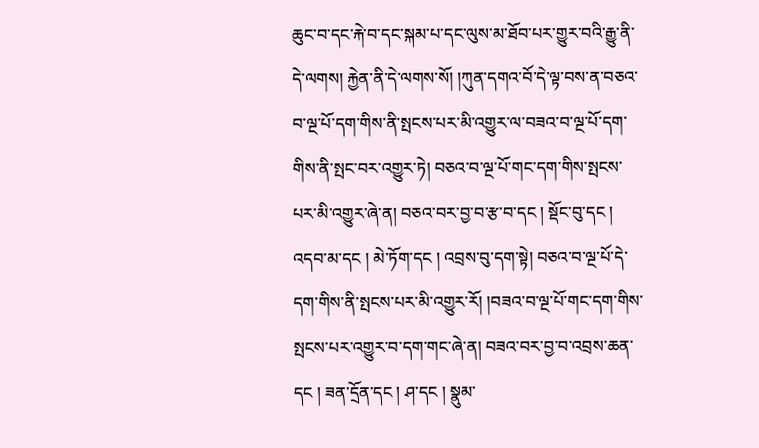ཆུང་བ་དང་རྐེ་བ་དང་སྐམ་པ་དང་ལུས་མ་ཐོབ་པར་གྱུར་བའི་རྒྱུ་ནི་དེ་ལགས། རྐྱེན་ནི་དེ་ལགས་སོ། །ཀུན་དགའ་བོ་དེ་ལྟ་བས་ན་བཅའ་བ་ལྔ་པོ་དག་གིས་ནི་སྤངས་པར་མི་འགྱུར་ལ་བཟའ་བ་ལྔ་པོ་དག་གིས་ནི་སྤང་བར་འགྱུར་ཏེ། བཅའ་བ་ལྔ་པོ་གང་དག་གིས་སྤངས་པར་མི་འགྱུར་ཞེ་ན། བཅའ་བར་བྱ་བ་རྩ་བ་དང ། སྡོང་བུ་དང ། འདབ་མ་དང ། མེ་ཏོག་དང ། འབྲས་བུ་དག་སྟེ། བཅའ་བ་ལྔ་པོ་དེ་དག་གིས་ནི་སྤངས་པར་མི་འགྱུར་རོ། །བཟའ་བ་ལྔ་པོ་གང་དག་གིས་སྤངས་པར་འགྱུར་བ་དག་གང་ཞེ་ན། བཟའ་བར་བྱ་བ་འབྲས་ཆན་དང ། ཟན་དྲོན་དང ། ཤ་དང ། སྣུམ་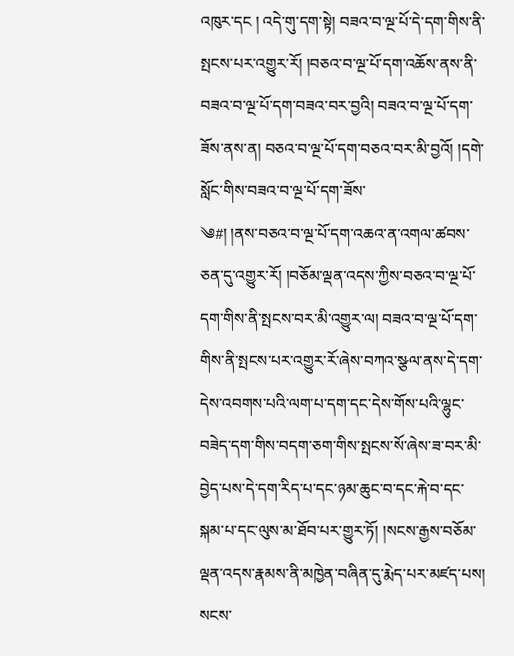འཁུར་དང ། འདེ་གུ་དག་སྟེ། བཟའ་བ་ལྔ་པོ་དེ་དག་གིས་ནི་སྤངས་པར་འགྱུར་རོ། །བཅའ་བ་ལྔ་པོ་དག་འཆོས་ནས་ནི་བཟའ་བ་ལྔ་པོ་དག་བཟའ་བར་བྱའི། བཟའ་བ་ལྔ་པོ་དག་ཟོས་ནས་ན། བཅའ་བ་ལྔ་པོ་དག་བཅའ་བར་མི་བྱའོ། །དགེ་སློང་གིས་བཟའ་བ་ལྔ་པོ་དག་ཟོས་
༄#། །ནས་བཅའ་བ་ལྔ་པོ་དག་འཆའ་ན་འགལ་ཚབས་ཅན་དུ་འགྱུར་རོ། །བཅོམ་ལྡན་འདས་ཀྱིས་བཅའ་བ་ལྔ་པོ་དག་གིས་ནི་སྤངས་བར་མི་འགྱུར་ལ། བཟའ་བ་ལྔ་པོ་དག་གིས་ནི་སྤངས་པར་འགྱུར་རོ་ཞེས་བཀའ་སྩལ་ནས་དེ་དག་དེས་འབགས་པའི་ལག་པ་དག་དང་དེས་གོས་པའི་ལྷུང་བཟེད་དག་གིས་བདག་ཅག་གིས་སྤངས་སོ་ཞེས་ཟ་བར་མི་བྱེད་པས་དེ་དག་རིད་པ་དང་ཉམ་ཆུང་བ་དང་རྐེ་བ་དང་སྐམ་པ་དང་ལུས་མ་ཐོབ་པར་གྱུར་ཏོ། །སངས་རྒྱས་བཅོམ་ལྡན་འདས་རྣམས་ནི་མཁྱེན་བཞིན་དུ་རྨེད་པར་མཛད་པས། སངས་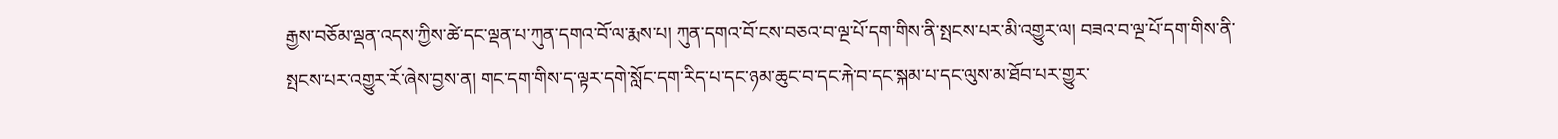རྒྱས་བཅོམ་ལྡན་འདས་ཀྱིས་ཚེ་དང་ལྡན་པ་ཀུན་དགའ་བོ་ལ་རྨས་པ། ཀུན་དགའ་བོ་ངས་བཅའ་བ་ལྔ་པོ་དག་གིས་ནི་སྤངས་པར་མི་འགྱུར་ལ། བཟའ་བ་ལྔ་པོ་དག་གིས་ནི་སྤངས་པར་འགྱུར་རོ་ཞེས་བྱས་ན། གང་དག་གིས་ད་ལྟར་དགེ་སློང་དག་རིད་པ་དང་ཉམ་ཆུང་བ་དང་རྐེ་བ་དང་སྐམ་པ་དང་ལུས་མ་ཐོབ་པར་གྱུར་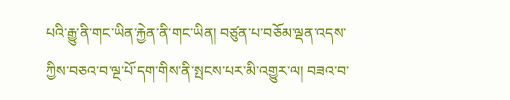པའི་རྒྱུ་ནི་གང་ཡིན་རྐྱེན་ནི་གང་ཡིན། བཙུན་པ་བཅོམ་ལྡན་འདས་ཀྱིས་བཅའ་བ་ལྔ་པོ་དག་གིས་ནི་སྤངས་པར་མི་འགྱུར་ལ། བཟའ་བ་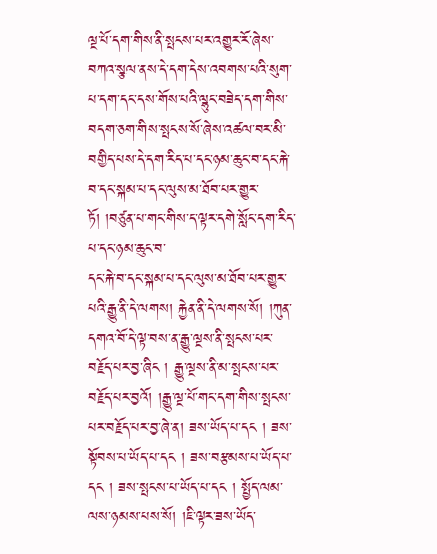ལྔ་པོ་དག་གིས་ནི་སྤངས་པར་འགྱུར་རོ་ཞེས་བཀའ་སྩལ་ནས་དེ་དག་དེས་འབགས་པའི་སུག་པ་དག་དང་དས་གོས་པའི་ལྷུང་བཟེད་དག་གིས་བདག་ཅག་གིས་སྤངས་སོ་ཞེས་འཚལ་བར་མི་བགྱིད་པས་དེ་དག་རིད་པ་དང་ཉམ་ཆུང་བ་དང་རྐེ་བ་དང་སྐམ་པ་དང་ལུས་མ་ཐོབ་པར་གྱུར་ཏོ། །བཙུན་པ་གང་གིས་ད་ལྟར་དགེ་སློང་དག་རིད་པ་དང་ཉམ་ཆུང་བ་
དང་རྐེ་བ་དང་སྐམ་པ་དང་ལུས་མ་ཐོབ་པར་གྱུར་པའི་རྒྱུ་ནི་དེ་ལགས། རྐྱེན་ནི་དེ་ལགས་སོ། །ཀུན་དགའ་བོ་དེ་ལྟ་བས་ན་རྒྱུ་ལྔས་ནི་སྤངས་པར་བརྗོད་པར་བྱ་ཞིང ། རྒྱུ་ལྔས་ནི་མ་སྤངས་པར་བརྗོད་པར་བྱའོ། །རྒྱུ་ལྔ་པོ་གང་དག་གིས་སྤངས་པར་བརྗོད་པར་བྱ་ཞེ་ན། ཟས་ཡོད་པ་དང ། ཟས་སྟོབས་པ་ཡོད་པ་དང ། ཟས་བརྩམས་པ་ཡོད་པ་དང ། ཟས་སྤངས་པ་ཡོད་པ་དང ། སྤྱོད་ལམ་ལས་ཉམས་པས་སོ། །ཇི་ལྟར་ཟས་ཡོད་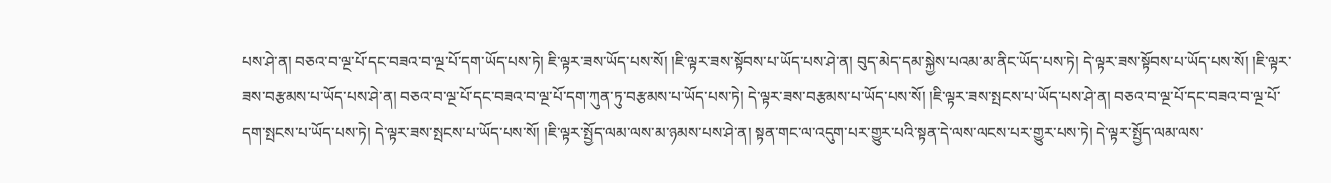པས་ཤེ་ན། བཅའ་བ་ལྔ་པོ་དང་བཟའ་བ་ལྔ་པོ་དག་ཡོད་པས་ཏེ། ཇི་ལྟར་ཟས་ཡོད་པས་སོ། །ཇི་ལྟར་ཟས་སྟོབས་པ་ཡོད་པས་ཤེ་ན། བུད་མེད་དམ་སྐྱེས་པའམ་མ་ནིང་ཡོད་པས་ཏེ། དེ་ལྟར་ཟས་སྟོབས་པ་ཡོད་པས་སོ། །ཇི་ལྟར་ཟས་བརྩམས་པ་ཡོད་པས་ཤེ་ན། བཅའ་བ་ལྔ་པོ་དང་བཟའ་བ་ལྔ་པོ་དག་ཀུན་ཏུ་བརྩམས་པ་ཡོད་པས་ཏེ། དེ་ལྟར་ཟས་བརྩམས་པ་ཡོད་པས་སོ། །ཇི་ལྟར་ཟས་སྤངས་པ་ཡོད་པས་ཤེ་ན། བཅའ་བ་ལྔ་པོ་དང་བཟའ་བ་ལྔ་པོ་དག་སྤངས་པ་ཡོད་པས་ཏེ། དེ་ལྟར་ཟས་སྤངས་པ་ཡོད་པས་སོ། །ཇི་ལྟར་སྤྱོད་ལམ་ལས་མ་ཉམས་པས་ཤེ་ན། སྟན་གང་ལ་འདུག་པར་གྱུར་པའི་སྟན་དེ་ལས་ལངས་པར་གྱུར་པས་ཏེ། དེ་ལྟར་སྤྱོད་ལམ་ལས་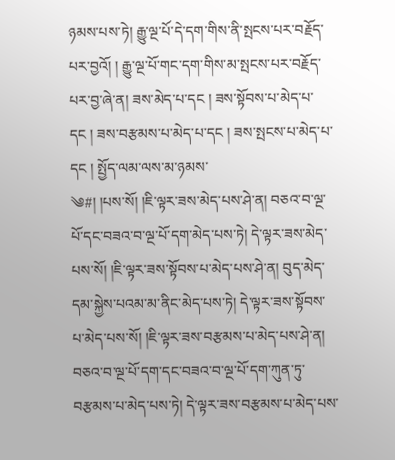ཉམས་པས་ཏེ། རྒྱུ་ལྔ་པོ་དེ་དག་གིས་ནི་སྤངས་པར་བརྗོད་པར་བྱའོ། ། རྒྱུ་ལྔ་པོ་གང་དག་གིས་མ་སྤངས་པར་བརྗོད་པར་བྱ་ཞེ་ན། ཟས་མེད་པ་དང ། ཟས་སྟོབས་པ་མེད་པ་དང ། ཟས་བརྩམས་པ་མེད་པ་དང ། ཟས་སྤངས་པ་མེད་པ་དང ། སྤྱོད་ལམ་ལས་མ་ཉམས་
༄#། །པས་སོ། །ཇི་ལྟར་ཟས་མེད་པས་ཤེ་ན། བཅའ་བ་ལྔ་པོ་དང་བཟའ་བ་ལྔ་པོ་དག་མེད་པས་ཏེ། དེ་ལྟར་ཟས་མེད་པས་སོ། །ཇི་ལྟར་ཟས་སྟོབས་པ་མེད་པས་ཤེ་ན། བུད་མེད་དམ་སྐྱེས་པའམ་མ་ནིང་མེད་པས་ཏེ། དེ་ལྟར་ཟས་སྟོབས་པ་མེད་པས་སོ། །ཇི་ལྟར་ཟས་བརྩམས་པ་མེད་པས་ཤེ་ན། བཅའ་བ་ལྔ་པོ་དག་དང་བཟའ་བ་ལྔ་པོ་དག་ཀུན་ཏུ་བརྩམས་པ་མེད་པས་ཏེ། དེ་ལྟར་ཟས་བརྩམས་པ་མེད་པས་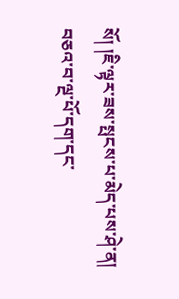སོ། །ཇི་ལྟར་ཟས་སྤངས་པ་མེད་པས་ཤེ་ན། བཅའ་བ་ལྔ་པོ་དག་དང་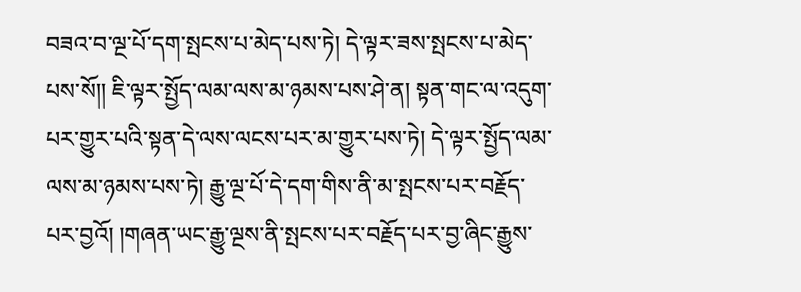བཟའ་བ་ལྔ་པོ་དག་སྤངས་པ་མེད་པས་ཏེ། དེ་ལྟར་ཟས་སྤངས་པ་མེད་པས་སོ།། ཇི་ལྟར་སྤྱོད་ལམ་ལས་མ་ཉམས་པས་ཤེ་ན། སྟན་གང་ལ་འདུག་པར་གྱུར་པའི་སྟན་དེ་ལས་ལངས་པར་མ་གྱུར་པས་ཏེ། དེ་ལྟར་སྤྱོད་ལམ་ལས་མ་ཉམས་པས་ཏེ། རྒྱུ་ལྔ་པོ་དེ་དག་གིས་ནི་མ་སྤངས་པར་བརྗོད་པར་བྱའོ། །གཞན་ཡང་རྒྱུ་ལྔས་ནི་སྤངས་པར་བརྗོད་པར་བྱ་ཞིང་རྒྱུས་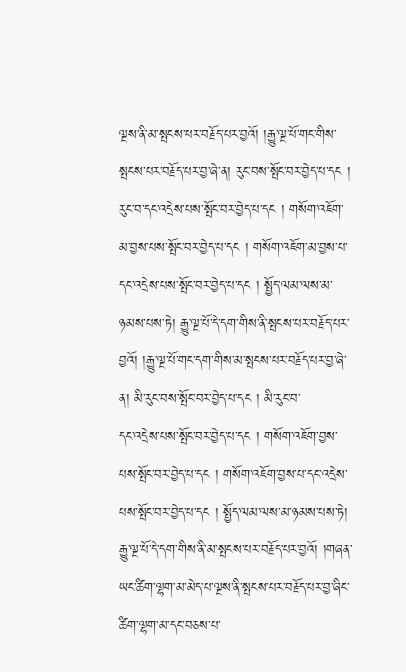ལྔས་ནི་མ་སྤངས་པར་བརྗོད་པར་བྱའོ། །རྒྱུ་ལྔ་པོ་གང་གིས་སྤངས་པར་བརྗོད་པར་བྱ་ཞེ་ན། རུང་བས་སྤོང་བར་བྱེད་པ་དང ། རུང་བ་དང་འདྲེས་པས་སྤོང་བར་བྱེད་པ་དང ། གསོག་འཇོག་མ་བྱས་པས་སྤོང་བར་བྱེད་པ་དང ། གསོག་འཇོག་མ་བྱས་པ་དང་འདྲེས་པས་སྤོང་བར་བྱེད་པ་དང ། སྤྱོད་ལམ་ལས་མ་ཉམས་པས་ཏེ། རྒྱུ་ལྔ་པོ་དེ་དག་གིས་ནི་སྤངས་པར་བརྗོད་པར་བྱའོ། །རྒྱུ་ལྔ་པོ་གང་དག་གིས་མ་སྤངས་པར་བརྗོད་པར་བྱ་ཞེ་ན། མི་རུང་བས་སྤོང་བར་བྱེད་པ་དང ། མི་རུང་བ་
དང་འདྲེས་པས་སྤོང་བར་བྱེད་པ་དང ། གསོག་འཇོག་བྱས་པས་སྤོང་བར་བྱེད་པ་དང ། གསོག་འཇོག་བྱས་པ་དང་འདྲེས་པས་སྤོང་བར་བྱེད་པ་དང ། སྤྱོད་ལམ་ལས་མ་ཉམས་པས་ཏེ། རྒྱུ་ལྔ་པོ་དེ་དག་གིས་ནི་མ་སྤངས་པར་བརྗོད་པར་བྱའོ། །གཞན་ཡང་ཚིག་ལྷག་མ་མེད་པ་ལྔས་ནི་སྤངས་པར་བརྗོད་པར་བྱ་ཞིང་ཚིག་ལྷག་མ་དང་བཅས་པ་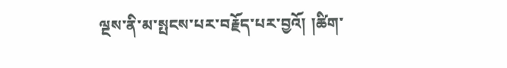ལྔས་ནི་མ་སྤངས་པར་བརྗོད་པར་བྱའོ། །ཚིག་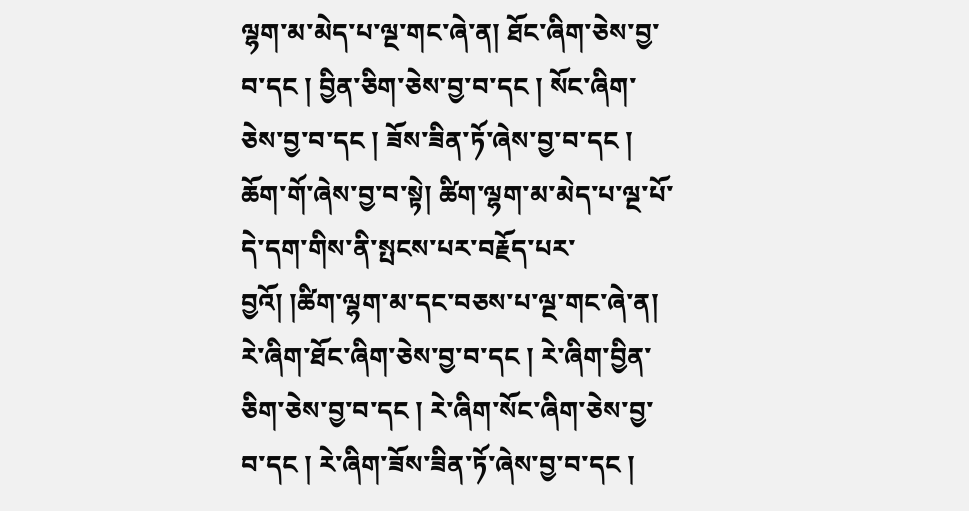ལྷག་མ་མེད་པ་ལྔ་གང་ཞེ་ན། ཐོང་ཞིག་ཅེས་བྱ་བ་དང ། བྱིན་ཅིག་ཅེས་བྱ་བ་དང ། སོང་ཞིག་ཅེས་བྱ་བ་དང ། ཟོས་ཟིན་ཏོ་ཞེས་བྱ་བ་དང ། ཆོག་གོ་ཞེས་བྱ་བ་སྟེ། ཚིག་ལྷག་མ་མེད་པ་ལྔ་པོ་དེ་དག་གིས་ནི་སྤངས་པར་བརྗོད་པར་བྱའོ། །ཚིག་ལྷག་མ་དང་བཅས་པ་ལྔ་གང་ཞེ་ན། རེ་ཞིག་ཐོང་ཞིག་ཅེས་བྱ་བ་དང ། རེ་ཞིག་བྱིན་ཅིག་ཅེས་བྱ་བ་དང ། རེ་ཞིག་སོང་ཞིག་ཅེས་བྱ་བ་དང ། རེ་ཞིག་ཟོས་ཟིན་ཏོ་ཞེས་བྱ་བ་དང །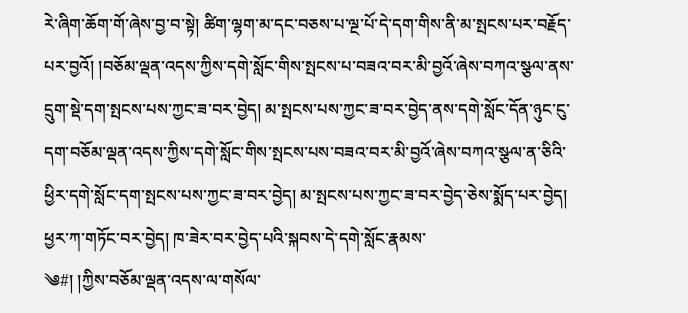རེ་ཞིག་ཆོག་གོ་ཞེས་བྱ་བ་སྟེ། ཚིག་ལྷག་མ་དང་བཅས་པ་ལྔ་པོ་དེ་དག་གིས་ནི་མ་སྤངས་པར་བརྗོད་པར་བྱའོ། །བཅོམ་ལྡན་འདས་ཀྱིས་དགེ་སློང་གིས་སྤངས་པ་བཟའ་བར་མི་བྱའོ་ཞེས་བཀའ་སྩལ་ནས་དྲུག་སྡེ་དག་སྤངས་པས་ཀྱང་ཟ་བར་བྱེད། མ་སྤངས་པས་ཀྱང་ཟ་བར་བྱེད་ནས་དགེ་སློང་དོན་ཉུང་ངུ་དག་བཅོམ་ལྡན་འདས་ཀྱིས་དགེ་སློང་གིས་སྤངས་པས་བཟའ་བར་མི་བྱའོ་ཞེས་བཀའ་སྩལ་ན་ཅིའི་ཕྱིར་དགེ་སློང་དག་སྤངས་པས་ཀྱང་ཟ་བར་བྱེད། མ་སྤངས་པས་ཀྱང་ཟ་བར་བྱེད་ཅེས་སྨོད་པར་བྱེད། ཕྱར་ཀ་གཏོང་བར་བྱེད། ཁ་ཟེར་བར་བྱེད་པའི་སྐབས་དེ་དགེ་སློང་རྣམས་
༄#། །ཀྱིས་བཅོམ་ལྡན་འདས་ལ་གསོལ་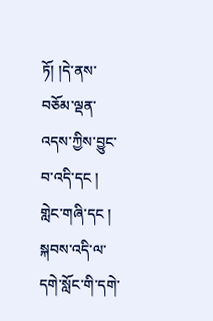ཏོ། །དེ་ནས་བཅོམ་ལྡན་འདས་ཀྱིས་བྱུང་བ་འདི་དང ། གླེང་གཞི་དང ། སྐབས་འདི་ལ་དགེ་སློང་གི་དགེ་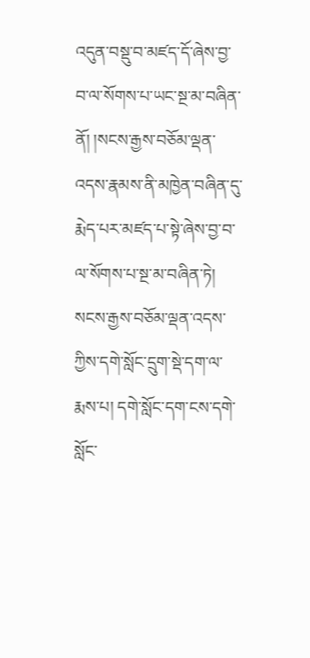འདུན་བསྡུ་བ་མཛད་དོ་ཞེས་བྱ་བ་ལ་སོགས་པ་ཡང་སྔ་མ་བཞིན་ནོ། །སངས་རྒྱས་བཅོམ་ལྡན་འདས་རྣམས་ནི་མཁྱེན་བཞིན་དུ་རྨེད་པར་མཛད་པ་སྟེ་ཞེས་བྱ་བ་ལ་སོགས་པ་སྔ་མ་བཞིན་ཏེ། སངས་རྒྱས་བཅོམ་ལྡན་འདས་ཀྱིས་དགེ་སློང་དྲུག་སྡེ་དག་ལ་རྨས་པ། དགེ་སློང་དག་ངས་དགེ་སློང་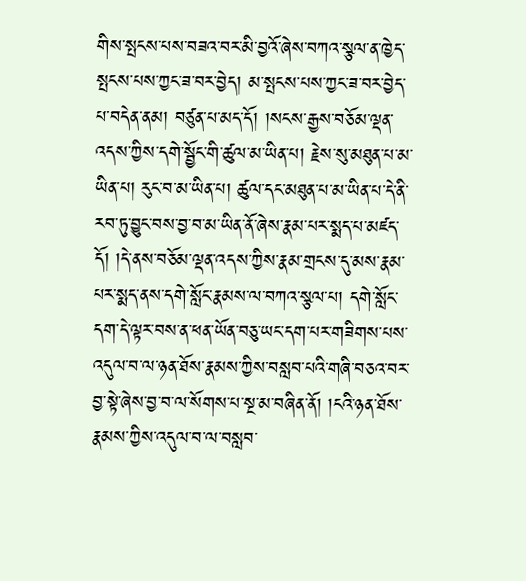གིས་སྤངས་པས་བཟའ་བར་མི་བྱའོ་ཞེས་བཀའ་སྩལ་ན་ཁྱེད་སྤངས་པས་ཀྱང་ཟ་བར་བྱེད། མ་སྤངས་པས་ཀྱང་ཟ་བར་བྱེད་པ་བདེན་ནམ། བཙུན་པ་མད་དོ། །སངས་རྒྱས་བཅོམ་ལྡན་འདས་ཀྱིས་དགེ་སྦྱོང་གི་ཚུལ་མ་ཡིན་པ། རྗེས་སུ་མཐུན་པ་མ་ཡིན་པ། རུང་བ་མ་ཡིན་པ། ཚུལ་དང་མཐུན་པ་མ་ཡིན་པ་དེ་ནི་རབ་ཏུ་བྱུང་བས་བྱ་བ་མ་ཡིན་ནོ་ཞེས་རྣམ་པར་སྨད་པ་མཛད་དོ། །དེ་ནས་བཅོམ་ལྡན་འདས་ཀྱིས་རྣམ་གྲངས་དུ་མས་རྣམ་པར་སྨད་ནས་དགེ་སློང་རྣམས་ལ་བཀའ་སྩལ་པ། དགེ་སློང་དག་དེ་ལྟར་བས་ན་ཕན་ཡོན་བཅུ་ཡང་དག་པར་གཟིགས་པས་འདུལ་བ་ལ་ཉན་ཐོས་རྣམས་ཀྱིས་བསླབ་པའི་གཞི་བཅའ་བར་བྱ་སྟེ་ཞེས་བྱ་བ་ལ་སོགས་པ་སྔ་མ་བཞིན་ནོ། །ངའི་ཉན་ཐོས་རྣམས་ཀྱིས་འདུལ་བ་ལ་བསླབ་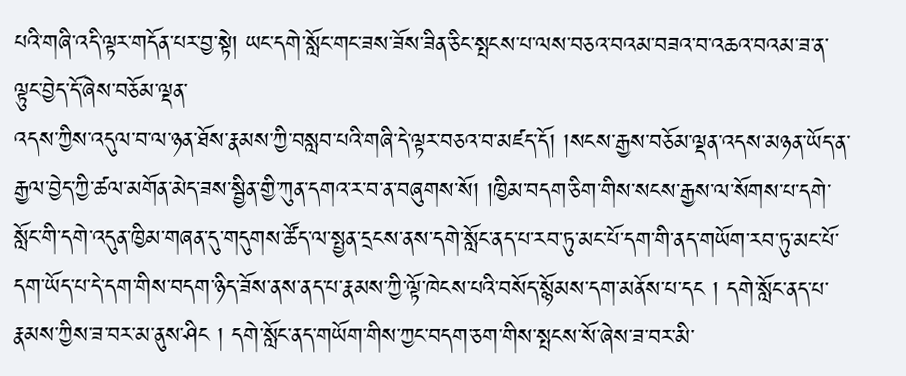པའི་གཞི་འདི་ལྟར་གདོན་པར་བྱ་སྟེ། ཡང་དགེ་སློང་གང་ཟས་ཟོས་ཟིན་ཅིང་སྤངས་པ་ལས་བཅའ་བའམ་བཟའ་བ་འཆའ་བའམ་ཟ་ན་ལྟུང་བྱེད་དོ་ཞེས་བཅོམ་ལྡན་
འདས་ཀྱིས་འདུལ་བ་ལ་ཉན་ཐོས་རྣམས་ཀྱི་བསླབ་པའི་གཞི་དེ་ལྟར་བཅའ་བ་མཛད་དོ། །སངས་རྒྱས་བཅོམ་ལྡན་འདས་མཉན་ཡོད་ན་རྒྱལ་བྱེད་ཀྱི་ཚལ་མགོན་མེད་ཟས་སྦྱིན་གྱི་ཀུན་དགའ་ར་བ་ན་བཞུགས་སོ། །ཁྱིམ་བདག་ཅིག་གིས་སངས་རྒྱས་ལ་སོགས་པ་དགེ་སློང་གི་དགེ་འདུན་ཁྱིམ་གཞན་དུ་གདུགས་ཚོད་ལ་སྤྱན་དྲངས་ནས་དགེ་སློང་ནད་པ་རབ་ཏུ་མང་པོ་དག་གི་ནད་གཡོག་རབ་ཏུ་མང་པོ་དག་ཡོད་པ་དེ་དག་གིས་བདག་ཉིད་ཟོས་ནས་ནད་པ་རྣམས་ཀྱི་ལྟོ་ཁེངས་པའི་བསོད་སྙོམས་དག་མནོས་པ་དང ། དགེ་སློང་ནད་པ་རྣམས་ཀྱིས་ཟ་བར་མ་ནུས་ཤིང ། དགེ་སློང་ནད་གཡོག་གིས་ཀྱང་བདག་ཅག་གིས་སྤངས་སོ་ཞེས་ཟ་བར་མི་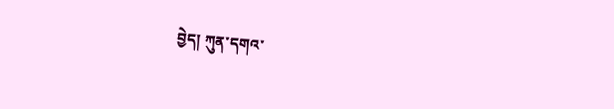བྱེད། ཀུན་དགའ་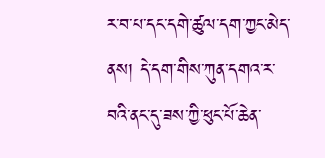ར་བ་པ་དང་དགེ་ཚུལ་དག་ཀྱང་མེད་ནས། དེ་དག་གིས་ཀུན་དགའ་ར་བའི་ནང་དུ་ཟས་ཀྱི་ཕུང་པོ་ཆེན་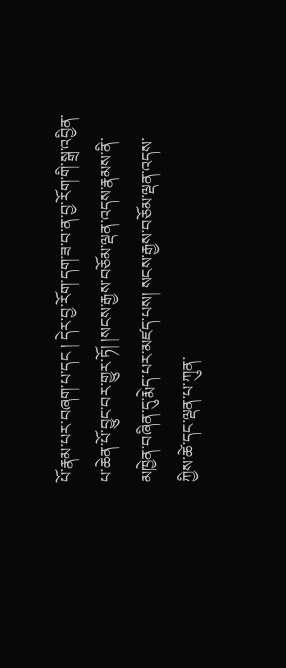པོ་རྣམ་པར་བཞག་པ་དང ། དེར་བྱ་རོག་དག་ཟ་བ་ན་བྱ་རོག་གི་སྒྲ་འབྱིན་པ་ཆེན་པོ་བྱུང་བར་གྱུར་ཏོ། །སངས་རྒྱས་བཅོམ་ལྡན་འདས་རྣམས་ནི་མཁྱེན་བཞིན་དུ་རྨེད་པར་མཛད་པས། སངས་རྒྱས་བཅོམ་ལྡན་འདས་ཀྱིས་ཚེ་དང་ལྡན་པ་ཀུན་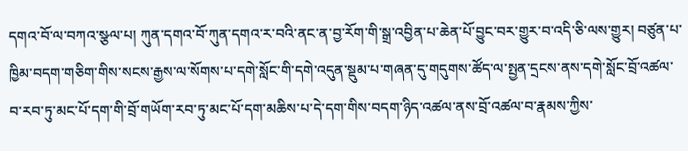དགའ་བོ་ལ་བཀའ་སྩལ་པ། ཀུན་དགའ་བོ་ཀུན་དགའ་ར་བའི་ནང་ན་བྱ་རོག་གི་སྒྲ་འབྱིན་པ་ཆེན་པོ་བྱུང་བར་གྱུར་བ་འདི་ཅི་ལས་གྱུར། བཙུན་པ་ཁྱིམ་བདག་གཅིག་གིས་སངས་རྒྱས་ལ་སོགས་པ་དགེ་སློང་གི་དགེ་འདུན་སྡུམ་པ་གཞན་དུ་གདུགས་ཚོད་ལ་སྤྱན་དྲངས་ནས་དགེ་སློང་བྲོ་འཚལ་བ་རབ་ཏུ་མང་པོ་དག་གི་བྲོ་གཡོག་རབ་ཏུ་མང་པོ་དག་མཆིས་པ་དེ་དག་གིས་བདག་ཉིད་འཚལ་ནས་བྲོ་འཚལ་བ་རྣམས་ཀྱིས་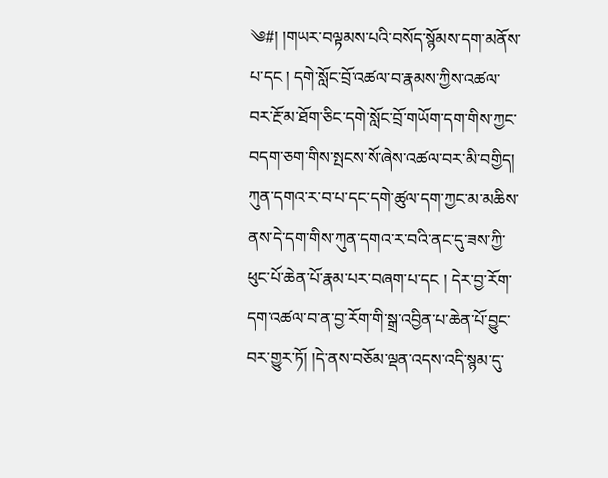༄#། །གཡར་བལྟམས་པའི་བསོད་སྙོམས་དག་མནོས་པ་དང ། དགེ་སློང་བྲོ་འཚལ་བ་རྣམས་ཀྱིས་འཚལ་བར་རྔོ་མ་ཐོག་ཅིང་དགེ་སློང་བྲོ་གཡོག་དག་གིས་ཀྱང་བདག་ཅག་གིས་སྤངས་སོ་ཞེས་འཚལ་བར་མི་བགྱིད། ཀུན་དགའ་ར་བ་པ་དང་དགེ་ཚུལ་དག་ཀྱང་མ་མཆིས་ནས་དེ་དག་གིས་ཀུན་དགའ་ར་བའི་ནང་དུ་ཟས་ཀྱི་ཕུང་པོ་ཆེན་པོ་རྣམ་པར་བཞག་པ་དང ། དེར་བྱ་རོག་དག་འཚལ་བ་ན་བྱ་རོག་གི་སྒྲ་འབྱིན་པ་ཆེན་པོ་བྱུང་བར་གྱུར་ཏོ། །དེ་ནས་བཅོམ་ལྡན་འདས་འདི་སྙམ་དུ་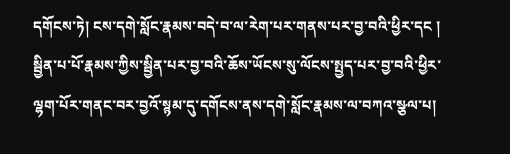དགོངས་ཏེ། ངས་དགེ་སློང་རྣམས་བདེ་བ་ལ་རེག་པར་གནས་པར་བྱ་བའི་ཕྱིར་དང ། སྦྱིན་པ་པོ་རྣམས་ཀྱིས་སྦྱིན་པར་བྱ་བའི་ཆོས་ཡོངས་སུ་ལོངས་སྤྱད་པར་བྱ་བའི་ཕྱིར་ལྷག་པོར་གནང་བར་བྱའོ་སྙམ་དུ་དགོངས་ནས་དགེ་སློང་རྣམས་ལ་བཀའ་སྩལ་པ།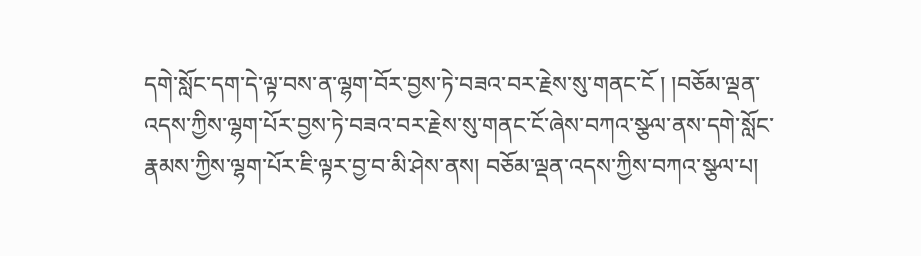དགེ་སློང་དག་དེ་ལྟ་བས་ན་ལྷག་བོར་བྱས་ཏེ་བཟའ་བར་རྗེས་སུ་གནང་ངོ ། །བཅོམ་ལྡན་འདས་ཀྱིས་ལྷག་པོར་བྱས་ཏེ་བཟའ་བར་རྗེས་སུ་གནང་ངོ་ཞེས་བཀའ་སྩལ་ནས་དགེ་སློང་རྣམས་ཀྱིས་ལྷག་པོར་ཇི་ལྟར་བྱ་བ་མི་ཤེས་ནས། བཅོམ་ལྡན་འདས་ཀྱིས་བཀའ་སྩལ་པ།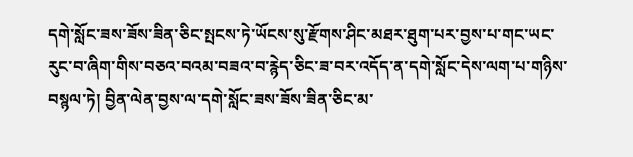དགེ་སློང་ཟས་ཟོས་ཟིན་ཅིང་སྤངས་ཏེ་ཡོངས་སུ་རྫོགས་ཤིང་མཐར་ཐུག་པར་བྱས་པ་གང་ཡང་རུང་བ་ཞིག་གིས་བཅའ་བའམ་བཟའ་བ་རྙེད་ཅིང་ཟ་བར་འདོད་ན་དགེ་སློང་དེས་ལག་པ་གཉིས་བསྙལ་ཏེ། བྱིན་ལེན་བྱས་ལ་དགེ་སློང་ཟས་ཟོས་ཟིན་ཅིང་མ་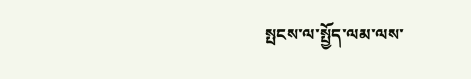སྤངས་ལ་སྤྱོད་ལམ་ལས་